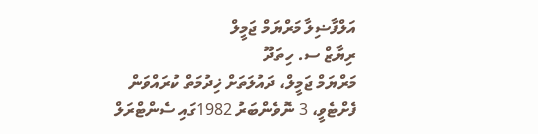އަލްފާޟިލާ މަރްޔަމް ޖަމީލް
ރިޔާޒް ސ. ހިތަދޫ
މަރްޔަމް ޖަމީލް، ދައުލަތަށް ޚިދުމަތް ކުރައްވަން ފެށްޓެވީ، 3 ނޮވެންބަރު 1982ގައި ސެންޓްރަލް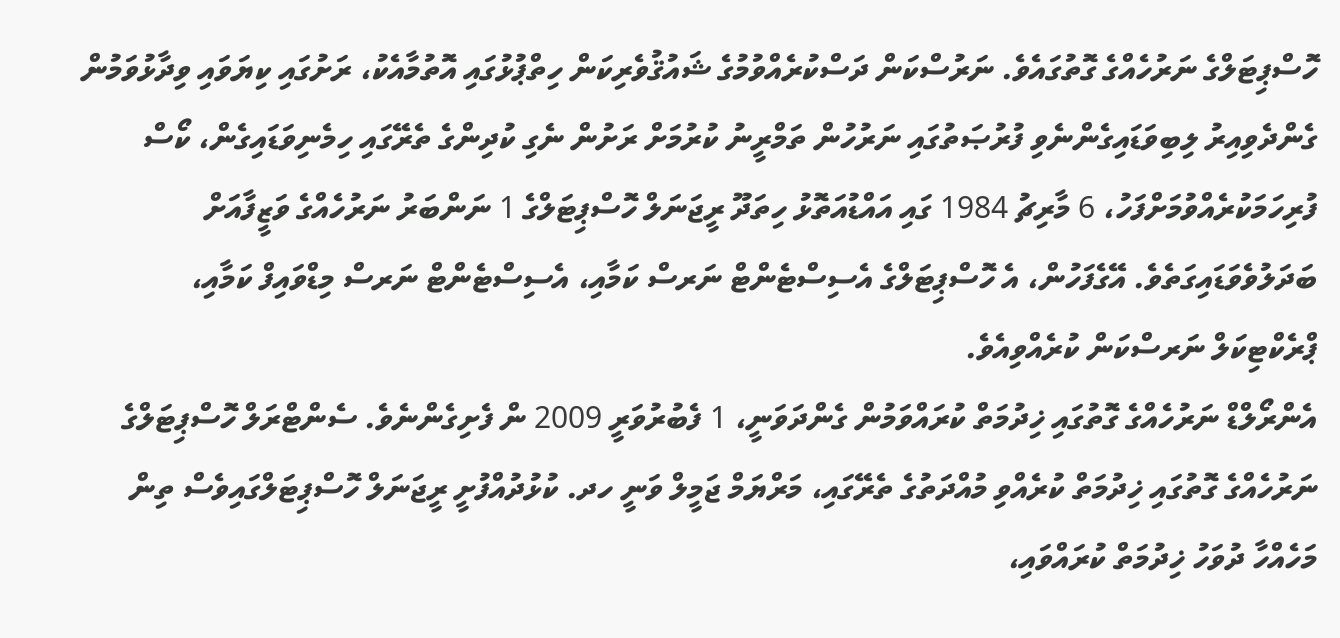ހޮސްޕިޓަލްގެ ނަރުހެއްގެ ގޮތުގައެވެ. ނަރުސްކަން ދަސްކުރެއްވުމުގެ ޝައުޤުވެރިކަން ހިތްޕުޅުގައި އޮތުމާއެކު، ރަށުގައި ކިޔަވައި ވިދާޅުވަމުން ގެންދެވިއިރު ލިބިވަޑައިގެންނެވި ފުރުޞަތުގައި ނަރުހުން ތަމްރީނު ކުރުމަށް ރަށުން ނެގި ކުދިންގެ ތެރޭގައި ހިމެނިވަޑައިގެން، ކޯސް ފުރިހަމަކުރެއްވުމަށްފަހު، 6 މާރިޗު 1984 ގައި އައްޑުއަތޮޅު ހިތަދޫ ރީޖަނަލް ހޮސްޕިޓަލްގެ 1 ނަންބަރު ނަރުހެއްގެ ވަޒީފާއަށް ބަދަލުވެވަޑައިގަތެވެ. އޭގެފަހުން، އެ ހޮސްޕިޓަލްގެ އެސިސްޓެންޓް ނަރސް ކަމާއި، އެސިސްޓެންޓް ނަރސް މިޑްވައިފް ކަމާއި، ޕްރެކްޓިކަލް ނަރސްކަން ކުރެއްވިއެވެ.
އެންރޯލްޑް ނަރުހެއްގެ ގޮތުގައި ޚިދުމަތް ކުރައްވަމުން ގެންދަވަނީ، 1 ފެބުރުވަރީ 2009 ން ފެށިގެންނެވެ. ސެންޓްރަލް ހޮސްޕިޓަލްގެ ނަރުހެއްގެ ގޮތުގައި ޚިދުމަތް ކުރެއްވި މުއްދަތުގެ ތެރޭގައި، މަރްޔަމް ޖަމީލް ވަނީ ހދ. ކުޅުދުއްފުށީ ރީޖަނަލް ހޮސްޕިޓަލްގައިވެސް ތިން މަހެއްހާ ދުވަހު ޚިދުމަތް ކުރައްވައި،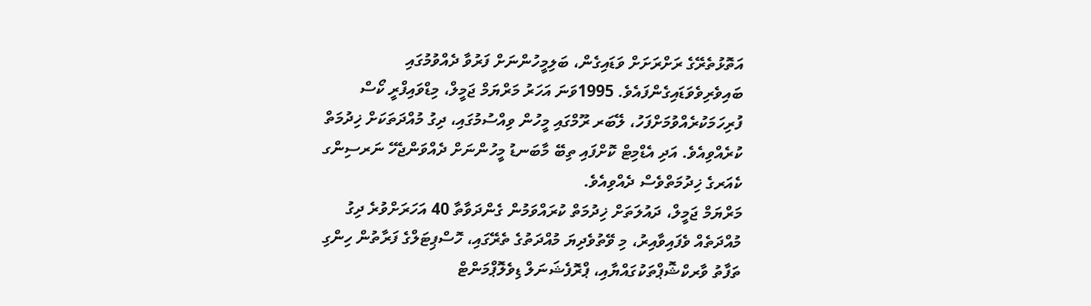އަތޮޅުތެރޭގެ ރަށްރަށަށް ވަޑައިގެން، ބަލިމީހުންނަށް ފަރުވާ ދެއްވުމުގައި ބައިވެރިވެވަޑައިގެންފައެވެ. 1995ވަނަ އަހަރު މަރްޔަމް ޖަމީލް، މިޑްވައިފްރީ ކޯސް ފުރިހަމަކުރެއްވުމަށްފަހު، ލޭބަރ ރޫމްގައި މީހުން ވިއްސުމުގައި، ދިގު މުއްދަތަކަށް ޚިދުމަތް ކުރެއްވިއެވެ. އަދި އެޑްމިޓް ކޮށްފައި ތިބޭ މާބަނޑު މީހުންނަށް ދެއްވަންޖެހޭ ނަރސިންގ ކެއަރގެ ޚިދުމަތްވެސް ދެއްވިއެވެ.
މަރްޔަމް ޖަމީލް، ދައުލަތަށް ޚިދުމަތް ކުރައްވަމުން ގެންދަވާތާ 40 އަހަރަށްވުރެ ދިގު މުއްދަތެއް ވެފައިވާއިރު، މި ވޭތުވެދިޔަ މުއްދަތުގެ ތެރޭގައި، ހޮސްޕިޓަލްގެ ފަރާތުން ހިންގި ތަފާތު ވާރކްޝޮޕްތަކުގައްޔާއި، ޕްރޮފެޝަނަލް ޑިވެލޮޕްމަންޓް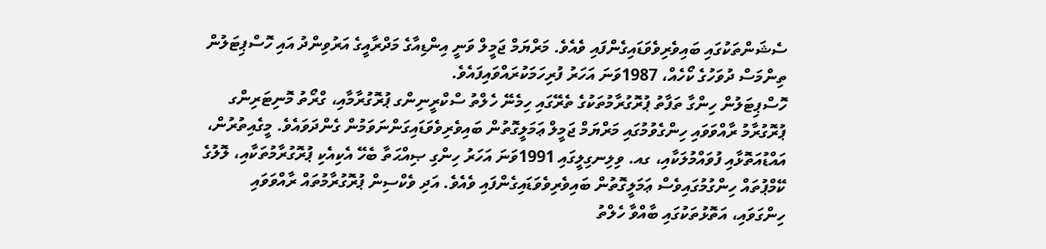ސެޝަންތަކުގައި ބައިވެރިވެވަޑައިގެންފައި ވެއެވެ. މަރްޔަމް ޖަމީލް ވަނީ އިންޑިއާގެ މަދްރާއީގެ އަރުވިންދު އައި ހޮސްޕިޓަލުން ތިންމަސް ދުވަހުގެ ކޯހެއް، 1987ވަނަ އަހަރު ފުރިހަމަކުރައްވައިފައެވެ.
ހޮސްޕިޓަލުން ހިންގާ ތަފާތު ޕުރޮގުރާމުތަކުގެ ތެރޭގައި ހިމެނޭ ހެލްތު ސްކްރީނިންގ ޕުރޮގުރާމާއި، ގްރޯތު މޮނިޓަރިންގ ޕުރޮގުރާމު ރާއްވަވައި ހިންގެވުމުގައި މަރްޔަމް ޖަމީލް ޢަމަލީގޮތުން ބައިވެރިވެވަޑައިގަންނަވަމުން ގެންދަވައެވެ. މީގެއިތުރުން، އައްޑުއަތޮޅާއި ފުވައްމުލަކާއި، ގއ. ވިލިނގިލީގައި 1991ވަނަ އަހަރު ހިންގި ޞިއްޙަތާ ބެހޭ އެކިއެކި ޕުރޮގުރާމުތަކާއި، ލޮލުގެ ކޭމްޕުތައް ހިންގުމުގައިވެސް ޢަމަލީގޮތުން ބައިވެރިވެވަޑައިގެންފައި ވެއެވެ. އަދި ވެކްސިން ޕުރޮގުރާމުތައް ރާއްވަވައި ހިންގަވައި، އަތޮޅުތަކުގައި ބާއްވާ ހެލްތު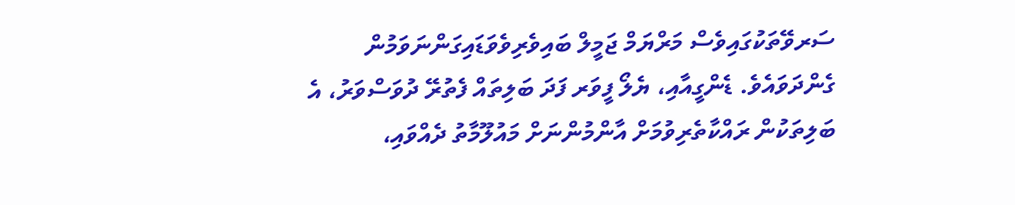ސަރވޭތަކުގައިވެސް މަރްޔަމް ޖަމީލް ބައިވެރިވެވަޑައިގަންނަވަމުން ގެންދަވައެވެ. ޑެންގީއާއި، ޔެލޯ ފީވަރ ފަދަ ބަލިތައް ފެތުރޭ ދުވަސްވަރު، އެ ބަލިތަކުން ރައްކާތެރިވުމަށް އާންމުންނަށް މައުލޫމާތު ދެއްވައި،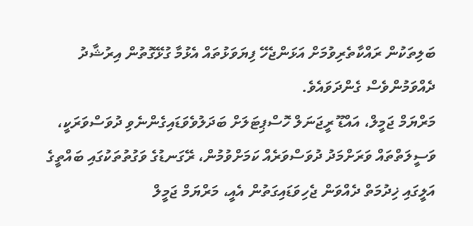ބަލިތަކުން ރައްކާތެރިވުމަށް އަޅަންޖެހޭ ފިޔަވަޅުތައް އެޅުމާ ގުޅޭގޮތުން އިރުޝާދު ދެއްވަމުންވެސް ގެންދަވައެވެ.
މަރްޔަމް ޖަމީލް، އައްޑޫ ރީޖަނަލް ހޮސްޕިޓަލަށް ބަދަލުވެވަޑައިގެންނެވި ދުވަސްވަރަކީ، ވަސީލަތްތައް ވަރަށްމަދު ދުވަސްވަރެއް ކަމަށްވުމުން، ރޭގަނޑުގެ ވަގުތުތަކުގައި ބައްތީގެ އަލީގައި ޚިދުމަތް ދެއްވަން ޖެހިވަޑައިގަތުން އެއީ، މަރްޔަމް ޖަމީލް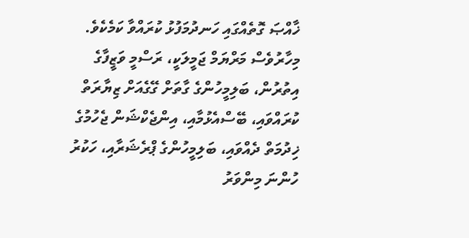ޚާއްޞަ ގޮތެއްގައި ހަނދުމަފުޅު ކުރައްވާ ކަމެކެވެ. މިހާރުވެސް މަރްޔަމް ޖަމީލަކީ، ރަސްމީ ވަޒީފާގެ އިތުރުން، ބަލިމީހުންގެ ގާތަށް ގޭގެއަށް ޒިޔާރަތް ކުރައްވައި، ބޭސްއެޅުމާއި، އިންޖެކްޝަން ޖެހުމުގެ ޚިދުމަތް ދެއްވައި، ބަލިމީހުންގެ ޕްރެޝަރާއި، ހަކުރު ހުންނަ މިންވަރު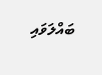ބައްލަވައި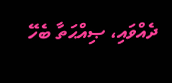ދެއްވައި، ޞިއްޙަތާ ބެހޭ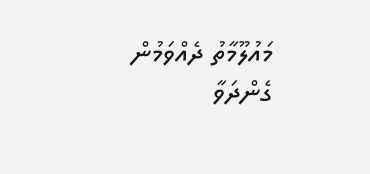މައުލޫމާތު ދެއްވަމުން ގެންދަވާ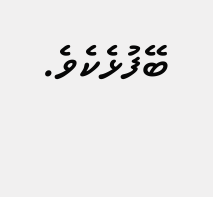ބޭފުޅެކެވެ.